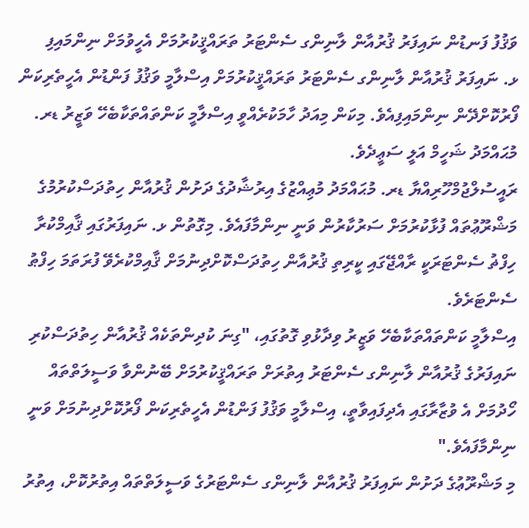ވަޤުފު ފަނޑުން ނައިފަރު ޤުރުއާން ލާނިންގ ސެންޓަރު ތަރައްޤީކުރުމަށް އެހީވުމަށް ނިންމައިފި
ޅ. ނައިފަރު ޤުރުއާން ލާނިންގ ސެންޓަރު ތަރައްޤީކުރުމަށް އިސްލާމީ ވަޤުފު ފަންޑުން އެހީތެރިކަން ފޯރުކޮށްދޭން ނިންމައިފިއެވެ. މިކަން މިއަދު ހާމަކުރެއްވީ އިސްލާމީ ކަންތައްތަކާބެހޭ ވަޒީރު ޑރ. މުޙައްމަދު ޝަހީމް އަލީ ސަޢީދެވެ.
ރައީސުލްޖުމްހޫރިއްޔާ ޑރ. މުޙައްމަދު މުޢިއްޒުގެ އިރުޝާދުގެ ދަށުން ޤުރުއާން ހިތުދަސްކުރުމުގެ މަޝްރޫޢުތައް ފުޅާކުރުމަށް ސަރުކާރުން ވަނީ ނިންމާފައެވެ. މިގޮތުން ޅ. ނައިފަރުގައި ޤާއިމްކުރާ ހިފްޡު ސެންޓަރަކީ ރާއްޖޭގައި ކީރިތި ޤުރުއާން ހިތުދަސްކޮށްދިނުމަށް ޤާއިމްކުރެވޭ ފުރަތަމަ ހިފްޠު ސެންޓަރެވެ.
އިސްލާމީ ކަންތައްތަކާބެހޭ ވަޒީރު ވިދާޅުވި ގޮތުގައި، "ގިނަ ކުދިންތަކެއް ޤުރުއާން ހިތުދަސްކުރި ނައިފަރުގެ ޤުރުއާން ލާނިންގ ސެންޓަރު އިތުރަށް ތަރައްޤީކުރުމަށް ބޭނުންވާ ވަސީލަތްތައް ހޯދުމަށް އެ ވުޒާރާގައި އެދިފައިވާތީ، އިސްލާމީ ވަޤުފު ފަންޑުން އެހީތެރިކަން ފޯރުކޮށްދިނުމަށް ވަނީ ނިންމާފައެވެ."
މި މަޝްރޫޢުގެ ދަށުން ނައިފަރު ޤުރުއާން ލާނިންގ ސެންޓަރުގެ ވަސީލަތްތައް އިތުރުކޮށް، އިތުރު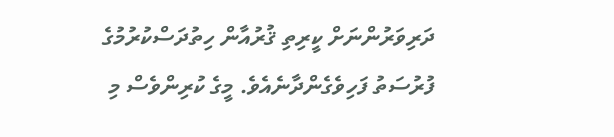ދަރިވަރުންނަށް ކީރިތި ޤުރުއާން ހިތުދަސްކުރުމުގެ ފުރުސަތު ފަހިވެގެންދާނެއެވެ. މީގެ ކުރިންވެސް މި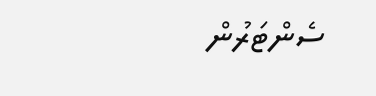ސެންޓަރުން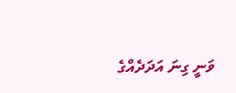ވަނީ ގިނަ އަދަދެއްގެ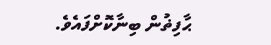ޙާފިޡުން ބިނާކޮށްފައެވެ.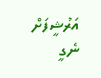އަރުޝީފަށް ނެގީ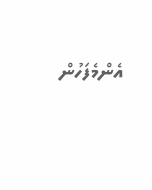އެންމެފަހުން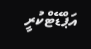އަޕްޑޭޓްކުރީ